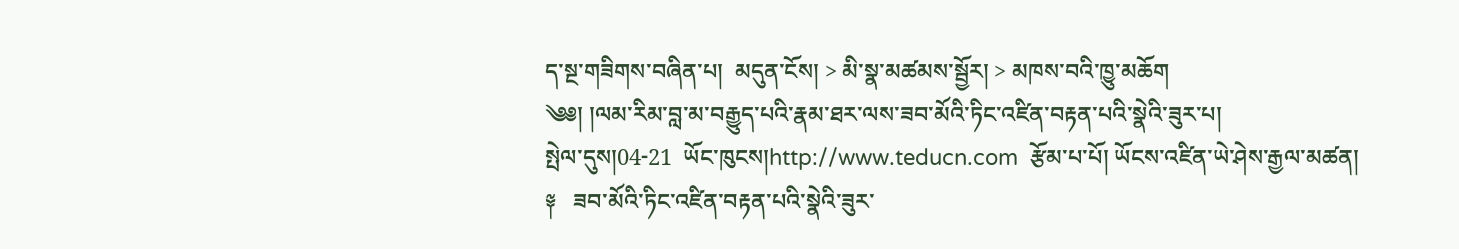ད་སྔ་གཟིགས་བཞིན་པ།  མདུན་ངོས། > མི་སྣ་མཚམས་སྦྱོར། > མཁས་བའི་ཁྱུ་མཆོག
༄༅། །ལམ་རིམ་བླ་མ་བརྒྱུད་པའི་རྣམ་ཐར་ལས་ཟབ་མོའི་ཏིང་འཛིན་བརྟན་པའི་སྣེའི་ཟུར་པ།
སྤེལ་དུས།04-21  ཡོང་ཁུངས།http://www.teducn.com  རྩོམ་པ་པོ། ཡོངས་འཛིན་ཡེ་ཤེས་རྒྱལ་མཚན།
༈   ཟབ་མོའི་ཏིང་འཛིན་བརྟན་པའི་སྣེའི་ཟུར་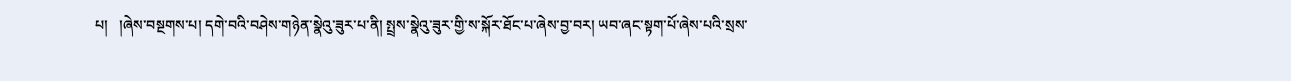པ།   །ཞེས་བསྔགས་པ། དགེ་བའི་བཤེས་གཉེན་སྣེའུ་ཟུར་པ་ནི། སྤྲས་སྣེའུ་ཟུར་གྱི་ས་སྐོར་ཐོང་པ་ཞེས་བྱ་བར། ཡབ་ཞང་སྟག་པོ་ཞེས་པའི་སྲས་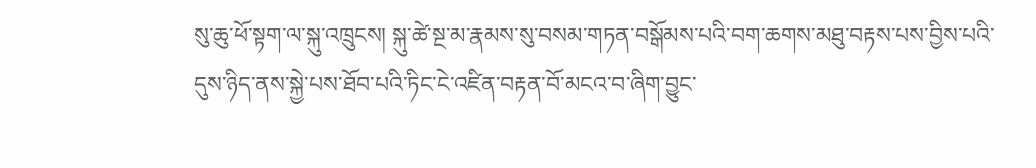སུ་ཆུ་ཕོ་སྟག་ལ་སྐུ་འཁྲུངས། སྐུ་ཚེ་སྔ་མ་རྣམས་སུ་བསམ་གཏན་བསྒོམས་པའི་བག་ཆགས་མཐུ་བརྟས་པས་བྱིས་པའི་དུས་ཉིད་ནས་སྐྱེ་པས་ཐོབ་པའི་ཏིང་ངེ་འཛིན་བརྟན་བོ་མངའ་བ་ཞིག་བྱུང་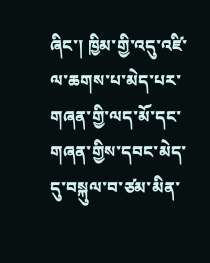ཞིང་། ཁྱིམ་གྱི་འདུ་འཛི་ལ་ཆགས་པ་མེད་པར་གཞན་གྱི་ལད་མོ་དང་གཞན་གྱིས་དབང་མེད་དུ་བསྐུལ་བ་ཙམ་མིན་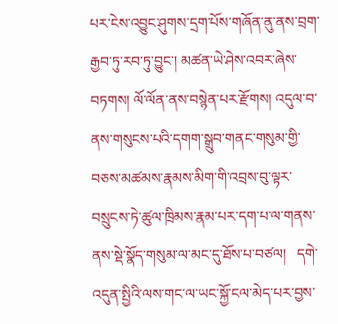པར་ངེས་འབྱུང་ཤུགས་དྲག་པོས་གཞོན་ནུ་ནས་བྲག་རྒྱབ་ཏུ་རབ་ཏུ་བྱུང་། མཚན་ཡེ་ཤེས་འབར་ཞེས་བཏགས། ལོ་ལོན་ནས་བསྙེན་པར་རྫོགས། འདུལ་བ་ནས་གསུངས་པའི་དགག་སྒྲུབ་གནང་གསུམ་གྱི་བཅས་མཚམས་རྣམས་མིག་གི་འབྲས་བུ་ལྟར་བསྲུངས་ཏེ་ཚུལ་ཁྲིམས་རྣམ་པར་དག་པ་ལ་གནས་ནས་སྡེ་སྣོད་གསུམ་ལ་མང་དུ་ཐོས་པ་བཙལ།   དགེ་འདུན་སྤྱིའི་ལས་གང་ལ་ཡང་སྐྱོ་ངལ་མེད་པར་བྱས་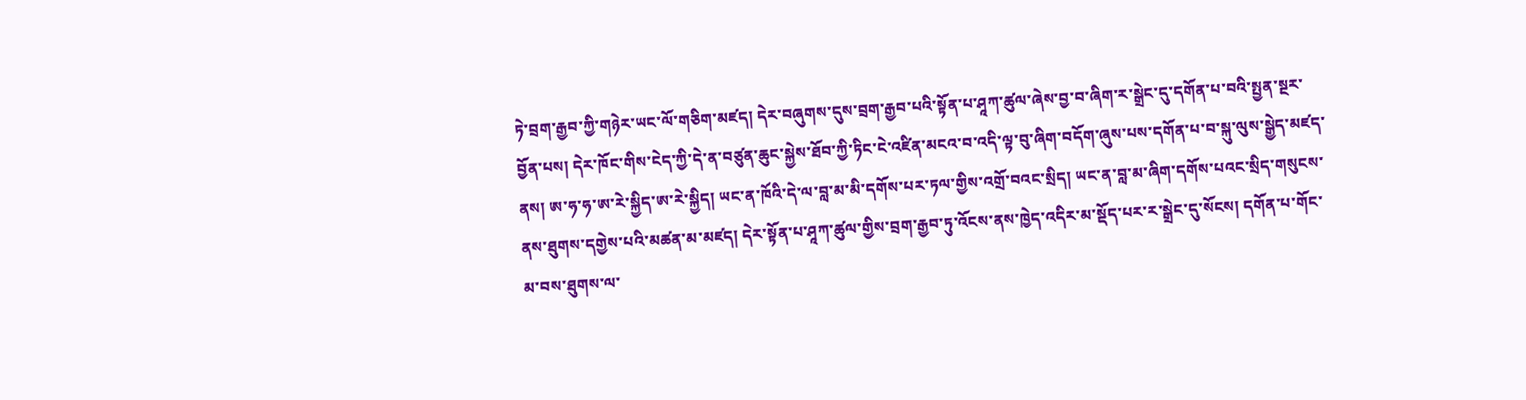ཏེ་བྲག་རྒྱབ་ཀྱི་གཉེར་ཡང་ལོ་གཅིག་མཛད། དེར་བཞུགས་དུས་བྲག་རྒྱབ་པའི་སྟོན་པ་ཤཱཀ་ཚུལ་ཞེས་བྱ་བ་ཞིག་ར་སྒྲེང་དུ་དགོན་པ་བའི་སྤྱན་སྔར་བྱོན་པས། དེར་ཁོང་གིས་ངེད་ཀྱི་དེ་ན་བཙུན་ཆུང་སྐྱེས་ཐོབ་ཀྱི་ཏིང་ངེ་འཛིན་མངའ་བ་འདི་ལྟ་བུ་ཞིག་བདོག་ཞུས་པས་དགོན་པ་བ་སྐུ་ལུས་སྒྱེད་མཛད་ནས། ཨ་ཧ་ཧ་ཨ་རེ་སྐྱིད་ཨ་རེ་སྐྱིད། ཡང་ན་ཁོའི་དེ་ལ་བླ་མ་མི་དགོས་པར་ཏལ་གྱིས་འགྲོ་བའང་སྲིད། ཡང་ན་བླ་མ་ཞིག་དགོས་པའང་སྲིད་གསུངས་ནས་ཐུགས་དགྱེས་པའི་མཚན་མ་མཛད། དེར་སྟོན་པ་ཤཱཀ་ཚུལ་གྱིས་བྲག་རྒྱབ་ཏུ་འོངས་ནས་ཁྱེད་འདིར་མ་སྡོད་པར་ར་སྒྲེང་དུ་སོངས། དགོན་པ་གོང་མ་བས་ཐུགས་ལ་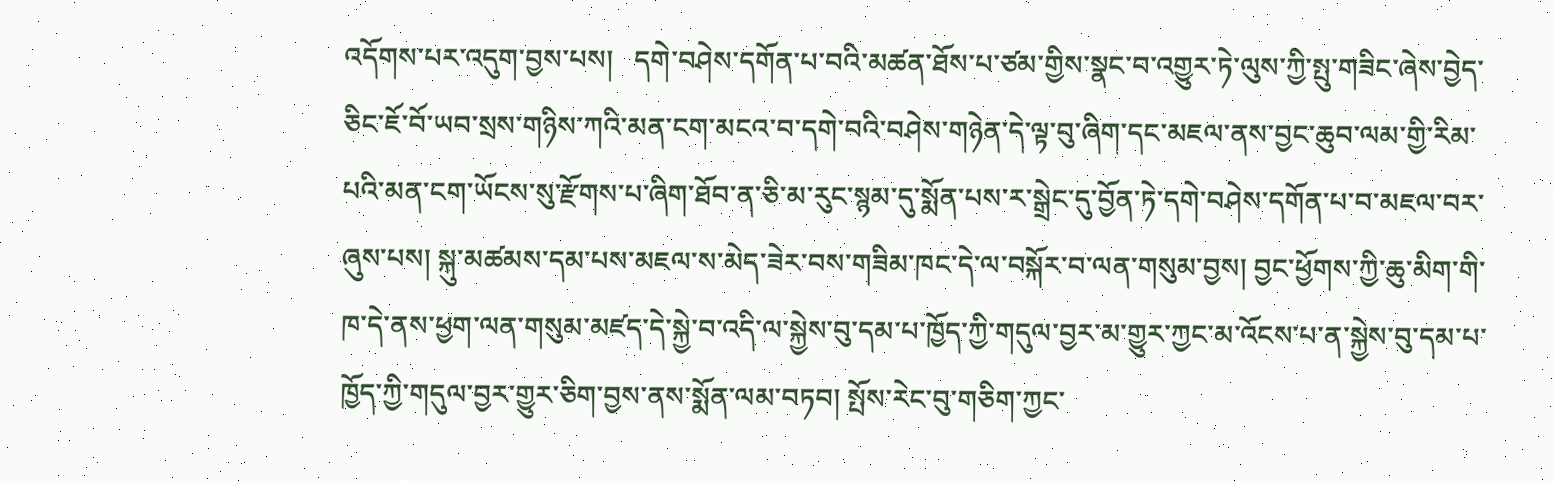འདོགས་པར་འདུག་བྱས་པས།   དགེ་བཤེས་དགོན་པ་བའི་མཚན་ཐོས་པ་ཙམ་གྱིས་སྣང་བ་འགྱུར་ཏེ་ལུས་ཀྱི་སྤུ་གཟིང་ཞེས་བྱེད་ཅིང་ཇོ་བོ་ཡབ་སྲས་གཉིས་ཀའི་མན་ངག་མངའ་བ་དགེ་བའི་བཤེས་གཉེན་དེ་ལྟ་བུ་ཞིག་དང་མཇལ་ནས་བྱང་ཆུབ་ལམ་གྱི་རིམ་པའི་མན་ངག་ཡོངས་སུ་རྫོགས་པ་ཞིག་ཐོབ་ན་ཅི་མ་རུང་སྙམ་དུ་སྨོན་པས་ར་སྒྲེང་དུ་བྱོན་ཏེ་དགེ་བཤེས་དགོན་པ་བ་མཇལ་བར་ཞུས་པས། སྐུ་མཚམས་དམ་པས་མཇལ་ས་མེད་ཟེར་བས་གཟིམ་ཁང་དེ་ལ་བསྐོར་བ་ལན་གསུམ་བྱས། བྱང་ཕྱོགས་ཀྱི་ཆུ་མིག་གི་ཁ་དེ་ནས་ཕྱག་ལན་གསུམ་མཛད་དེ་སྐྱེ་བ་འདི་ལ་སྐྱེས་བུ་དམ་པ་ཁྱོད་ཀྱི་གདུལ་བྱར་མ་གྱུར་ཀྱང་མ་འོངས་པ་ན་སྐྱེས་བུ་དམ་པ་ཁྱོད་ཀྱི་གདུལ་བྱར་གྱུར་ཅིག་བྱས་ནས་སྨོན་ལམ་བཏབ། སྤོས་རེང་བུ་གཅིག་ཀྱང་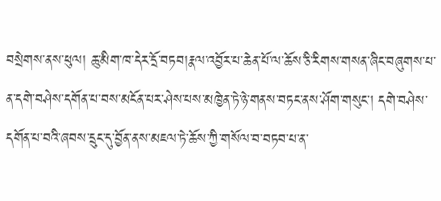བསྲེགས་ནས་ཕུལ། ཆུ་མིག་ཁ་དེར་དྲོ་བཏབ།རྣལ་འབྱོར་པ་ཆེན་པོ་ལ་ཆོས་ཅི་རིགས་གསན་ཞིང་བཞུགས་པ་ན་དགེ་བཤེས་དགོན་པ་བས་མངོན་པར་ཤེས་པས་མཁྱེན་ཏེ་ཉེ་གནས་བཏང་ནས་ཤོག་གསུང་། དགེ་བཤེས་དགོན་པ་བའི་ཞབས་དྲུང་དུ་བྱོན་ནས་མཇལ་ཏེ་ཆོས་ཀྱི་གསོལ་བ་བཏབ་པ་ན་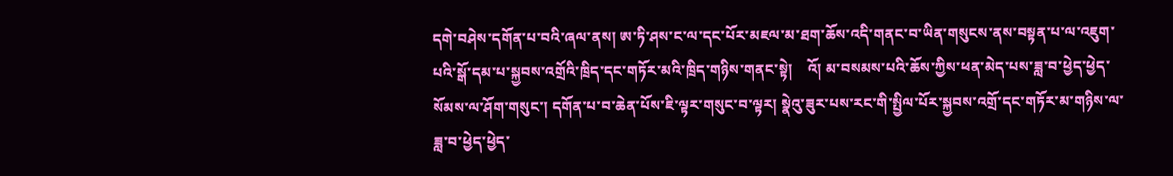དགེ་བཤེས་དགོན་པ་བའི་ཞལ་ནས། ཨ་ཏི་ཤས་ང་ལ་དང་པོར་མཇལ་མ་ཐག་ཆོས་འདི་གནང་བ་ཡིན་གསུངས་ནས་བསྟན་པ་ལ་འཇུག་པའི་སྒོ་དམ་པ་སྐྱབས་འགྲོའི་ཁྲིད་དང་གཏོར་མའི་ཁྲིད་གཉིས་གནང་སྟེ།    འོ། མ་བསམས་པའི་ཆོས་ཀྱིས་ཕན་མེད་པས་ཟླ་བ་ཕྱེད་ཕྱེད་སོམས་ལ་ཤོག་གསུང་། དགོན་པ་བ་ཆེན་པོས་ཇི་ལྟར་གསུང་བ་ལྟར། སྣེའུ་ཟུར་པས་རང་གི་སྤྱིལ་པོར་སྐྱབས་འགྲོ་དང་གཏོར་མ་གཉིས་ལ་ཟླ་བ་ཕྱེད་ཕྱེད་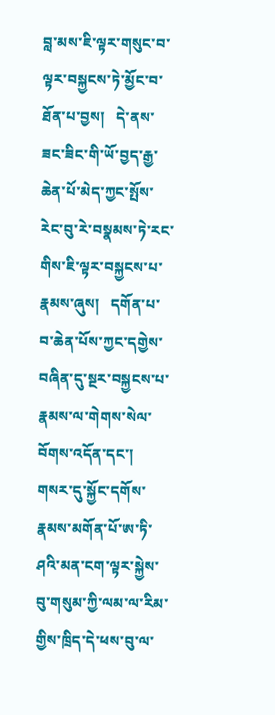བླ་མས་ཇི་ལྟར་གསུང་བ་ལྟར་བསྐྱངས་ཏེ་མྱོང་བ་ཐོན་པ་བྱས།   དེ་ནས་ཟང་ཟིང་གི་ཡོ་བྱད་རྒྱ་ཆེན་པོ་མེད་ཀྱང་སྤོས་རེང་བུ་རེ་བསྣམས་ཏེ་རང་གིས་ཇི་ལྟར་བསྐྱངས་པ་རྣམས་ཞུས།   དགོན་པ་བ་ཆེན་པོས་ཀྱང་དགྱེས་བཞིན་དུ་སྔར་བསྐྱངས་པ་རྣམས་ལ་གེགས་སེལ་བོགས་འདོན་དང་། གསར་དུ་སྐྱོང་དགོས་རྣམས་མགོན་པོ་ཨ་ཏི་ཤའི་མན་ངག་ལྟར་སྐྱེས་བུ་གསུམ་ཀྱི་ལམ་ལ་རིམ་གྱིས་ཁྲིད་དེ་ཕས་བུ་ལ་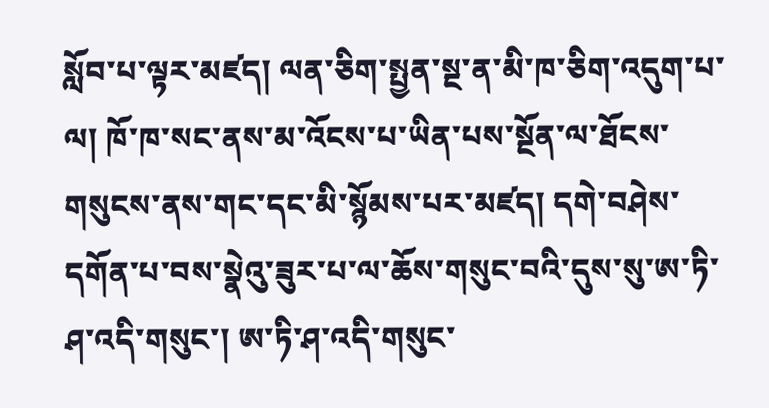སློབ་པ་ལྟར་མཛད། ལན་ཅིག་སྤྱན་སྔ་ན་མི་ཁ་ཅིག་འདུག་པ་ལ། ཁོ་ཁ་སང་ནས་མ་འོངས་པ་ཡིན་པས་སྔོན་ལ་ཐོངས་གསུངས་ནས་གང་དང་མི་སྙོམས་པར་མཛད། དགེ་བཤེས་དགོན་པ་བས་སྣེའུ་ཟུར་པ་ལ་ཆོས་གསུང་བའི་དུས་སུ་ཨ་ཏི་ཤ་འདི་གསུང་། ཨ་ཏི་ཤ་འདི་གསུང་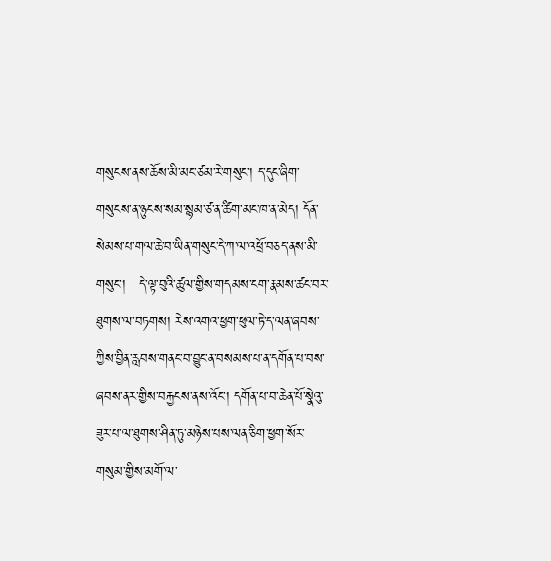གསུངས་ནས་ཆོས་མི་མང་ཙམ་རེ་གསུང་། ད་དུང་ཞིག་གསུངས་ན་ཉུངས་སམ་སྙམ་ཙ་ན་ཚིག་མང་ཁ་ན་མེད། དོན་སེམས་པ་གལ་ཆེ་བ་ཡིན་གསུང་དེ་ཀ་ལ་འཕྲོ་བཅད་ནས་མི་གསུང་།   དེ་ལྟ་བུའི་ཚུལ་གྱིས་གདམས་ངག་རྣམས་ཚང་བར་ཐུགས་ལ་བཏགས། རེས་འགའ་ཕྱག་ཕུལ་ཏེ་ད་ལན་ཞབས་ཀྱིས་བྱིན་རླབས་གནང་བ་བྱུང་ན་བསམས་པ་ན་དགོན་པ་བས་ཞབས་ནར་གྱིས་བརྐྱངས་ནས་འོང་། དགོན་པ་བ་ཆེན་པོ་སྣེའུ་ཟུར་པ་ལ་ཐུགས་ཤིན་ཏུ་མཉེས་པས་ལན་ཅིག་ཕྱག་སོར་གསུམ་གྱིས་མགོ་ལ་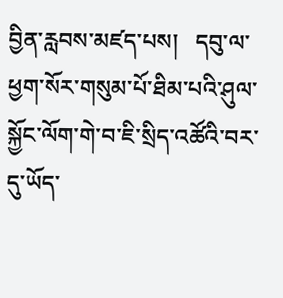བྱིན་རླབས་མཛད་པས།   དབུ་ལ་ཕྱག་སོར་གསུམ་པོ་ཐིམ་པའི་ཤུལ་སྐྱོང་ལོག་གེ་བ་ཇི་སྲིད་འཚོའི་བར་དུ་ཡོད་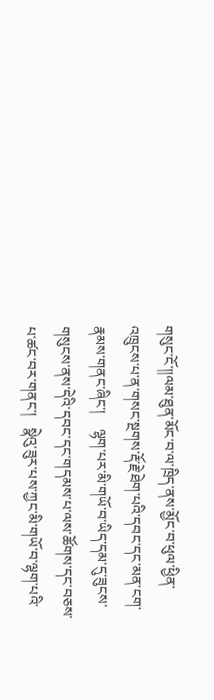གསུང་ངོ་།།ལམ་ཐུན་མོང་བ་ལ་ཁྲིད་ནས་མྱོང་བ་ཕུལ་ཕྱིན་འཁྲུངས་པ་ན་གསང་སྔགས་རྡོ་རྗེ་ཐེག་པའི་དབང་དང་མན་ངག་རྣམས་གནང་ཞིང་།    ལྷག་པར་མི་གཡོ་བ་ཡིད་དམ་དུ་ཟུངས་གསུངས་ནས་དེའི་དབང་དང་གདམས་པ་ལས་ཚོགས་དང་བཅས་པ་ཚང་བར་གནང་།   སྣེའུ་ཟུར་པས་ཀྱང་མི་གཡོ་བ་ལྷག་པའི་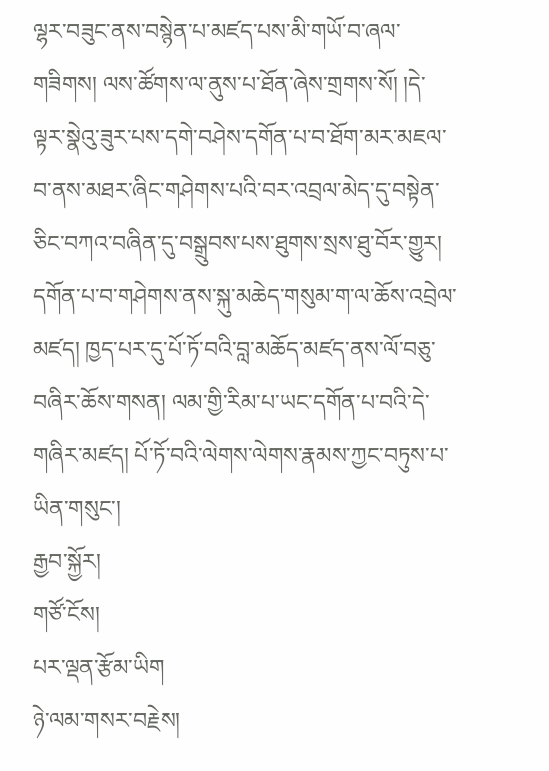ལྷར་བཟུང་ནས་བསྙེན་པ་མཛད་པས་མི་གཡོ་བ་ཞལ་གཟིགས། ལས་ཚོགས་ལ་ནུས་པ་ཐོན་ཞེས་གྲགས་སོ། །དེ་ལྟར་སྣེའུ་ཟུར་པས་དགེ་བཤེས་དགོན་པ་བ་ཐོག་མར་མཇལ་བ་ནས་མཐར་ཞིང་གཤེགས་པའི་བར་འབྲལ་མེད་དུ་བསྟེན་ཅིང་བཀའ་བཞིན་དུ་བསྒྲུབས་པས་ཐུགས་སྲས་ཐུ་བོར་གྱུར། དགོན་པ་བ་གཤེགས་ནས་སྐུ་མཆེད་གསུམ་ག་ལ་ཆོས་འབྲེལ་མཛད། ཁྱད་པར་དུ་པོ་ཏོ་བའི་བླ་མཆོད་མཛད་ནས་ལོ་བཅུ་བཞིར་ཆོས་གསན། ལམ་གྱི་རིམ་པ་ཡང་དགོན་པ་བའི་དེ་གཞིར་མཛད། པོ་ཏོ་བའི་ལེགས་ལེགས་རྣམས་ཀྱང་བཏུས་པ་ཡིན་གསུང་།
རྒྱབ་སྐྱོར།
གཙོ་ངོས།
པར་ལྡན་རྩོམ་ཡིག
ཉེ་ལམ་གསར་བརྗེས།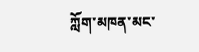ཀློག་མཁན་མང་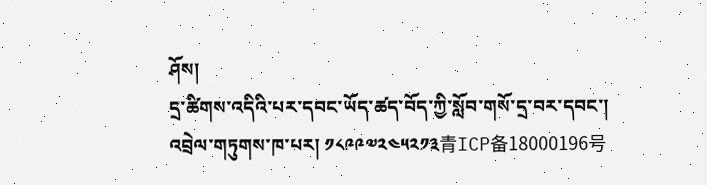ཤོས།
དྲ་ཚིགས་འདིའི་པར་དབང་ཡོད་ཚད་བོད་ཀྱི་སློབ་གསོ་དྲ་བར་དབང་།
འབྲེལ་གཏུགས་ཁ་པར། ༡༨༩༩༧༢༤༥༢༡༣青ICP备18000196号